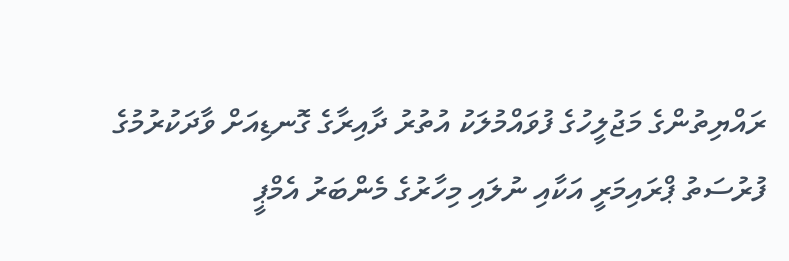ރައްޔިތުންގެ މަޖުލީހުގެ ފުވައްމުލަކު އުތުރު ދާއިރާގެ ގޮނޑިއަށް ވާދަކުރުމުގެ ފުރުސަތު ޕްރައިމަރީ އަކާއި ނުލައި މިހާރުގެ މެންބަރު އެމްޕީ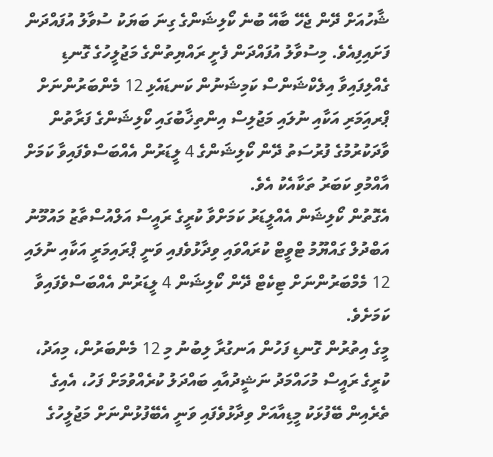ޝާހުއަށް ދޭން ޖެހޭ ބާއޭ ބުނެ ކޯލިޝަންގެ ގިނަ ބަޔަކު ސުވާލު އުފައްދަން ފަށައިފިއެވެ. މިސުވާލު އުފައްދަން ފެށީ ރައްޔިތުންގެ މަޖުލީހުގެ ގޮނޑި ގެއްލިފައިވާ އިލެކްޝަންސް ކަމިޝަނުން ކަނޑައެޅި 12 މެންބަރުންނަށް ޕްރއަިމަރި އަކާއި ނުލައި މަޖުލިސް އިންތިޚާބުގައި ކޯލިޝަންގެ ފަރާތުން ވާދަކުރުމުގެ ފުރުސަތު ދޭން ކޯލިޝަންގެ 4 ލީޑަރުން އެއްބަސްވެފައިވާ ކަމަށް އާއްމުވި ކަބަރު ތަކާއެކު އެވެ.
އެގޮތުން ކޯލިޝަން އެއްލީޑަރު ކަމަށްވާ ކުރީގެ ރައީސް އަލްއުސްތާޒު މައުމޫނު އަބްދުލް ގައްޔޫމު ޓްވީޓް ކުރައްވައި ވިދާޅުވެފއި ވަނީ ޕްރައިމަރީ އަކާއި ނުލައި 12 މެމްބަރުންނަށް ޓިކެޓް ދޭން ކޯލިޝަން 4 ލީޑަރުން އެއްބަސްވެފައިވާ ކަމަށެވެ.
މީގެ އިތުރުން ގޮނޑި ފަހުން އަނގުރާ ލިބުނު މި 12 މެންބަރުން، މިއަދު، ކުރީގެ ރައީސް މުހައްމަދު ނަޝީދުއާއި ބައްދަލު ކުރެއްވުމަށް ފަހު، އެއިގެ ތެރެއިން ބޭފުޅަކު މީޑިއާއަށް ވިދާޅުވެފައި ވަނީ އެބޭފުޅުންނަށް މަޖުލީހުގެ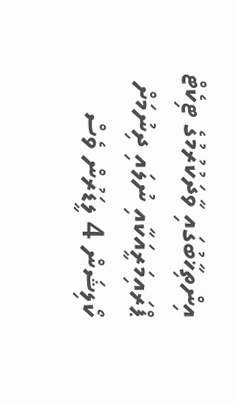އިންތިޚާބުގައި ވާދަކުރުމުގެ ޓިކެޓް ޕްރައިމަރީއަކާއި ނުލައި ދިނުމަށް ކޯލިޝަން 4 ލީޑަރުން ވެސް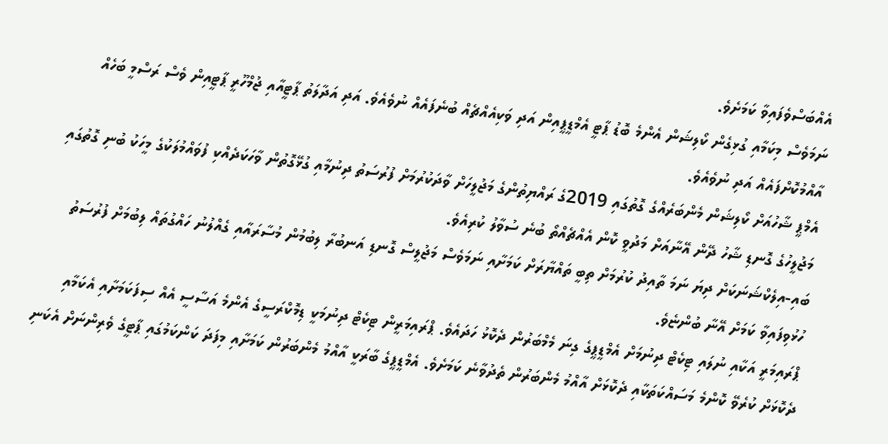އެއްބަސްވެފައިވާ ކަމަށެވެ.
ނަމަވެސް މިކަމާއި ގުޅިގެން ކޯލިޝަން އެންމެ ބޮޑު ޕާޓީ އެމްޑީޕީއިން އަދި ވަކިއެއްޗެއް ބުނެފައެއް ނުވެއެވެ. އަދި އަދާލަތު ޕާޓީއާއި ޖުމްހޫރީ ޕާޓީއިން ވެސް ރަސްމީ ބަހެއް އާއްމުކޮށްފައެއް އަދި ނުވެއެވެ.
އެމްޕީ ޝާހުއަށް ކޯލިޝަން މެންބަރެއްގެ ގޮތުގައި 2019ގެ ރައްޔިތުންގެ މަޖުލީހަށް ވާދަކުރުމަށް ފުރުސަތު ދިނުމާއި ގުޅޭގޮތުން ވާހަކަދެއްކި ފުވައްމުލަކުގެ މީހަކު ބުނި ގޮތުގައި މަޖުލީހުގެ ގޮނޑި ޝާހު ދޭން އޭނާއަށް މަދުވީ ކޮން އެއްޗެއްތޯ ބުނެ ސުވާލު ކުރިއެވެ.
ބައި-އިލެކްޝަނަކަށް ދިޔަ ނަމަ ތާއިދު ކުރުމަށް ތިބީ ތައްޔާރަށް ކަމަށާއި ނަމަވެސް މަޖުލީސް ގޮނޑި އަނބުރާ ލިބުމުން މުސާރައާއި ގެއްލުނު ހައްގުތައް ލިބުމަށް ފުރުސަތު ހުޅުވިފައިވާ ކަމަށް އޭނާ ބުންޏެވެ.
ޕްރައިމަރީ އަކާއި ނުލައި ޓިކެޓް ދިނުމަށް އެމްޑީޕީގެ ގިނަ މެމްބަރުން ދެކޮޅު ހަދައެވެ. ޕްރައިމަރީން ޓިކެޓް ދިނުމަކީ ޑިމޮކްރަސީގެ އެންމެ އަސާސީ އެއް ސިފަކަމަށާއި އެކަމާއި ދެކޮޅަށް ކުރެވޭ ކޮންމެ މަސައްކަތަކާއި ދެކޮޅަށް އާއްމު މެންބަރުން ތެދުވާނެ ކަމަށެވެ. އެމްޑީޕީގެ ބާރަކީ އާއްމު މެންބަރުން ކަމަށާއި މިފަދަ ކަންކަމުގައި ޕާޓީގެ ވެރިންނަށް އެކަނި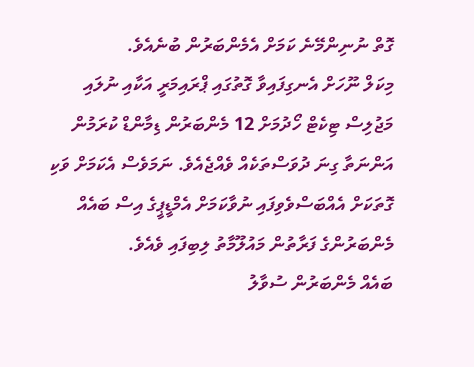ގޮތް ނުނިންމޭނެ ކަމަށް އެމެންބަރުން ބުނެއެވެ.
މިކަލް ނޫހަށް އެނގިފައިވާ ގޮތުގައި ޕްރައިމަރީ އަކާއި ނުލައި މަޖުލިސް ޓިކެޓް ހޯދުމަށް 12 މެންބަރުން ޑިމާންޑް ކުރަމުން އަންނަތާ ގިނަ ދުވަސްތަކެއް ވެއްޖެއެވެ. ނަމަވެސް އެކަމަށް ވަކި ގޮތަކަށް އެއްބަސްވެވިފައި ނުވާކަމަށް އެމްޑީޕީގެ އިސް ބައެއް މެންބަރުންގެ ފަރާތުން މައުލޫމާތު ލިބިފައި ވެއެވެ.
ބައެއް މެންބަރުން ސުވާލު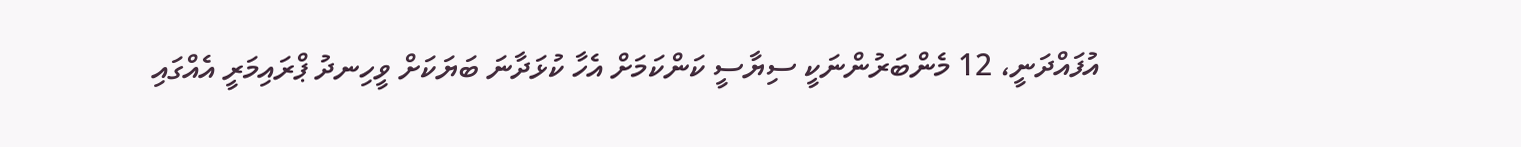އުފައްދަނީ، 12 މެންބަރުންނަކީ ސިޔާސީ ކަންކަމަށް އެހާ ކުޅަދާނަ ބަޔަކަށް ވީހިނދު ޕްރައިމަރީ އެއްގައި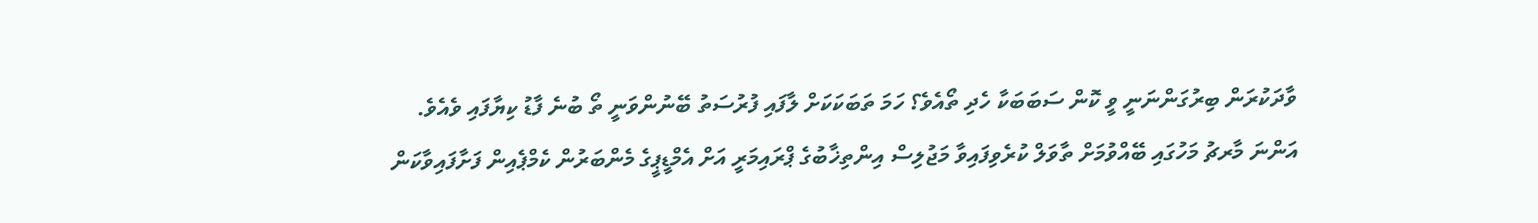ވާދަކުރަން ބިރުގަންނަނީ ވީ ކޮން ސަބަބަކާ ހެދި ތޯއެވެ؟ ހަމަ ތަބަކަކަށް ލާފައި ފުރުސަތު ބޭނުންވަނީ ތޯ ބުނެ ފާޑު ކިޔާފައި ވެއެވެ.
އަންނަ މާރޗު މަހުގައި ބޭއްވުމަށް ތާވަލް ކުރެވިފައިވާ މަޖުލިސް އިންތިޚާބުގެ ޕްރައިމަރީ އަށް އެމްޑީޕީގެ މެންބަރުން ކެމްޕެއިން ފަށާފައިވާކަން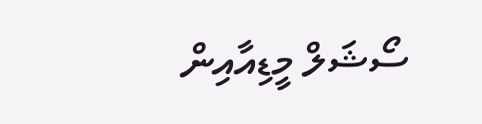ސޯޝަލް މީޑިއާއިން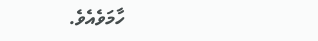ހާމަވެއެވެ.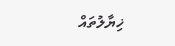ޚިޔާލުތައް